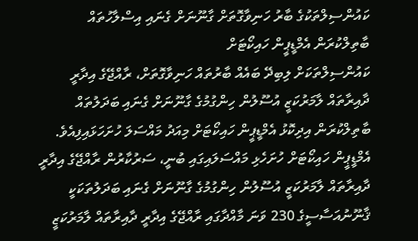ކައުންސިލްތަކުގެ ބާރު ހަނިވާގޮތަށް ގާނޫނަށް ގެނައި އިސްލާހުތައް ބާތިލްކުރަން އެމްޑީޕީން ހައިކޯޓަށް
ކައުންސިލްތަކަށް ލިބިދޭ ބައެއް ބާރުތައް ހަނިވާގޮތަށް، ރާއްޖޭގެ އިދާރީ ދާއިރާތައް ލާމަރުކަޒީ އުސޫލުން ހިންގުމުގެ ގާނޫނަށް ގެނައި ބަދަލުތައް ބާތިލްކުރަން އިދިކޮޅު އެމްޑީޕީން ހައިކޯޓަށް މިއަދު މައްސަލަ ހުށަހަޅައިފިއެވެ. އެމްޑީޕީން ހައިކޯޓަށް ހުށަހެޅި މައްސަލައިގައި ބުނީ، ސަރުކާރުން ރާއްޖޭގެ އިދާރީ ދާއިރާތައް ލާމަރުކަޒީ އުސޫލުން ހިންގުމުގެ ގާނޫނަށް ގެނައި ބަދަލުތަކަކީ ޤާނޫނުއަސާސީގެ 230 ވަނަ މާއްދާގައި ރާއްޖޭގެ އިދާރީ ދާއިރާތައް ލާމަރުކަޒީ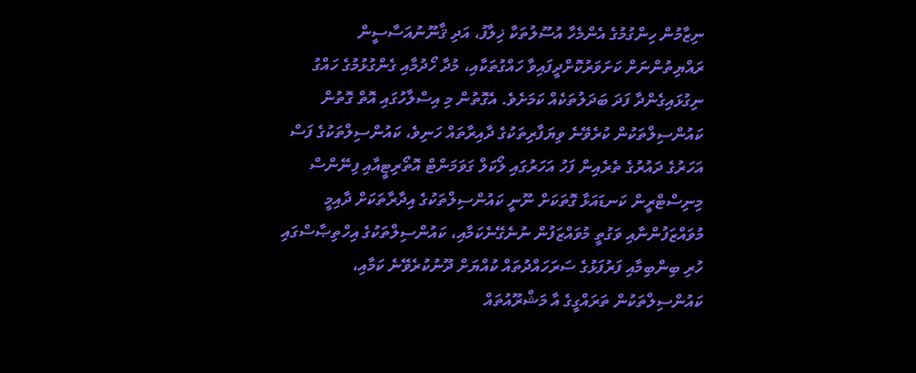ނިޒާމުން ހިންގުމުގެ އެންމެހާ އުސޫލުތަކާ ޚިލާފު، އަދި ޤާނޫނުއަސާސީން ރައްޔިތުންނަށް ކަށަވަރުކޮށްދީފައިވާ ހައްގުތަކާއި، މުދާ ހޯދުމާއި ގެންގުޅުމުގެ ހައްގު ނިގުޅައިގެންދާ ފަދަ ބަދަލުތަކެއް ކަމަށެވެ. އެގޮތުން މި އިސްލާހުގައި އޮތް ގޮތުން ކައުންސިލްތަކުން ކުރެވޭނެ ވިޔަފާރިތަކުގެ ދާއިރާތައް ހަނިވެ، ކައުންސިލްތަކުގެ ފަސް އަހަރުގެ ދައުރުގެ ތެރެއިން ފަހު އަހަރުގައި ލޯކަލް ގަވަމަންޓް އޮތޯރިޓީއާއި ފިނޭންސް މިނިސްޓްރީން ކަނޑައަޅާ ގޮތަކަށް ނޫނީ ކައުންސިލްތަކުގެ އިދާރާތަކަށް ދާއިމީ މުވައްޒަފުންނާއި ވަގުތީ މުވައްޒަފުން ނުނެގޭނެކަމާއި، ކައުންސިލްތަކުގެ އިހްތިޞާސްގައި ހުރި ބިންބިމާއި ފަރުފަޅުގެ ސަރަހައްދުތައް ކުއްޔަށް ދޫނުކުރެވޭނެ ކަމާއި، ކައުންސިލްތަކުން ތަރައްގީގެ އާ މަޝްރޫއުތައް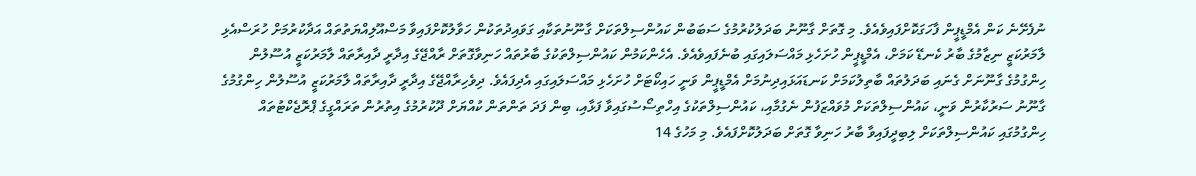ނުފެށޭނެ ކަން އެމްޑީޕީން ފާހަގަކޮށްފައިވެއެވެ. މި ގޮތަށް ގާނޫނު ބަދަލުކުރުމުގެ ސަބަބުން ކައުންސިލްތަކަށް ގާނޫނުތަކާއި ގަވައިދުތަކުން ހަވާލުކޮށްފައިވާ މަސްއޫލިއްޔަތުތައް އަދާކުރުމަށް ހުރަސްއެޅި ލާމަރުކަޒީ ނިޒާމުގެ ބާރު ކެނޑޭ ކަމަށް، އެމްޑީޕީން ހުށަހެޅި މައްސަލައިގައި ބުނެފައިވެއެވެ. އެހެންކަމުން ކައުންސިލްތަކުގެ ބާރުތައް ހަނިވާގޮތަށް ރާއްޖޭގެ އިދާރީ ދާއިރާތައް ލާމަރުކަޒީ އުސޫލުން ހިންގުމުގެ ގާނޫނަށް ގެނައި ބަދަލުތައް ބާތިލުކަމަށް ކަނޑައަޅައިދިނުމަށް އެމްޑީޕީން ވަނީ ހައިކޯޓަށް ހުށަހެޅި މައްސަލައިގައި އެދިފައެވެ. ދިވެހިރާއްޖޭގެ އިދާރީ ދާއިރާތައް ލާމަރުކަޒީ އުސޫލުން ހިންގުމުގެ ގާނޫނު ސަރުކާރުން ވަނީ، ކައުންސިލްތަކަށް މުވައްޒަފުން ނެގުމާއި، ކައުންސިލްތަކުގެ އިހްތިސޯސުގައިވާ ފަޅާއި، ބިން ފަދަ ތަންތަން ކުއްޔަށް ދޫކުރުމުގެ އިތުރުން ތަރައްގީގެ ޕްރޮޖެކްޓުތައް ހިންގުމުގައި ކައުންސިލްތަކަށް ލިބިދީފައިވާ ބާރު ހަނިވާ ގޮތަށް ބަދަލުކޮށްފައެވެ. މި މަހުގެ 14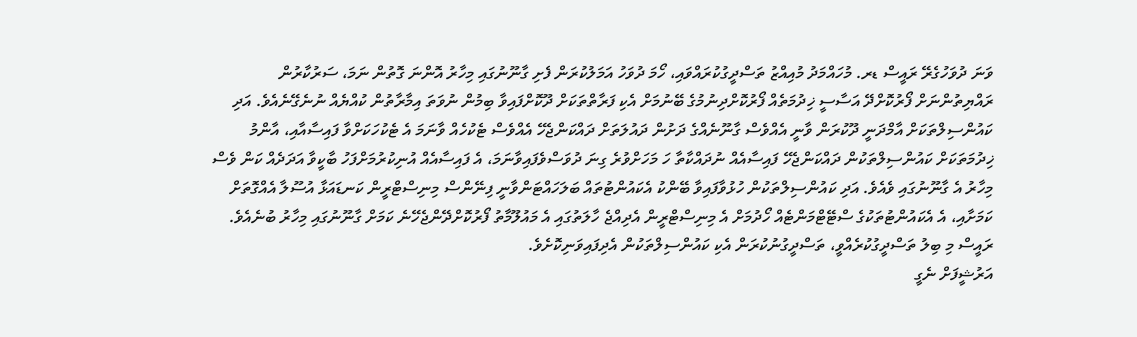ވަނަ ދުވަހުގެރޭ ރައީސް ޑރ. މުހައްމަދު މުއިއްޒު ތަސްދީގުކުރައްވައި، ހޯމަ ދުވަހު އަމަލުކުރަން ފެށި ގާނޫނުގައި މިހާރު އޮންނަ ގޮތުން ނަމަ، ސަރުކާރުން ރައްޔިތުންނަށް ފޯރުކޮށްދޭ އަސާސީ ޚިދުމަތެއް ފޯރުކޮށްދިނުމުގެ ބޭނުމަށް އެކި ފަރާތްތަކަށް ދޫކޮށްފައިވާ ބިމުން ނުވަތަ އިމާރާތުން ކުއްޔެއް ނުނެގޭނެއެވެ. އަދި ކައުންސިލްތަކަށް އާމްދަނީ ދޫކުރަން ވާނީ އެއްވެސް ގާނޫނެއްގެ ދަށުން ދައުލަތަށް ދައްކަންޖެހޭ އެއްވެސް ޓެކުހެއް ވާނަމަ އެ ޓެކުހަކަށްވާ ފައިސާއާއި، އާންމު ޚިދުމަތަކަށް ކައުންސިލްތަކުން ދައްކަންޖެހޭ ފައިސާއެއް ނުދައްކާތާ ހަ މަހަށްވުރެ ގިނަ ދުވަސްވެފައިވާނަމަ، އެ ފައިސާއެއް އުނިކުރުމަށްފަހު ބާކީވާ އަދަދެއް ކަން ވެސް މިހާރު އެ ގާނޫނުގައި ވެއެވެ. އަދި ކައުންސިލްތަކުން ހުޅުވާފައިވާ ބޭންކު އެކައުންޓުތައް ބަލަހައްޓަންވާނީ ފިނޭންސް މިނިސްޓްރީން ކަނޑައަޅާ އުސޫލާ އެއްގޮތަށް ކަމަށާއި، އެ އެކައުންޓުތަކުގެ ސްޓޭޓްމަންޓެއް ހޯދުމަށް އެ މިނިސްޓްރީން އެދިއްޖެ ހާލަތުގައި އެ މައުލޫމާތު ފޯރުކޮށްދޭންޖެހޭނެ ކަމަށް ގާނޫނުގައި މިހާރު ބުނެއެވެ. ރައީސް މި ބިލު ތަސްދީގުކުރެއްވީ، ތަސްދީގުނުކުރަން އެކި ކައުންސިލްތަކުން އެދިފައިވަނިކޮށެވެ.
އަރުޝީފަށް ނެގީ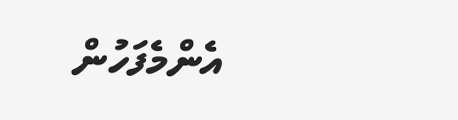އެންމެފަހުން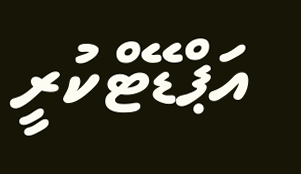އަޕްޑޭޓްކުރީ